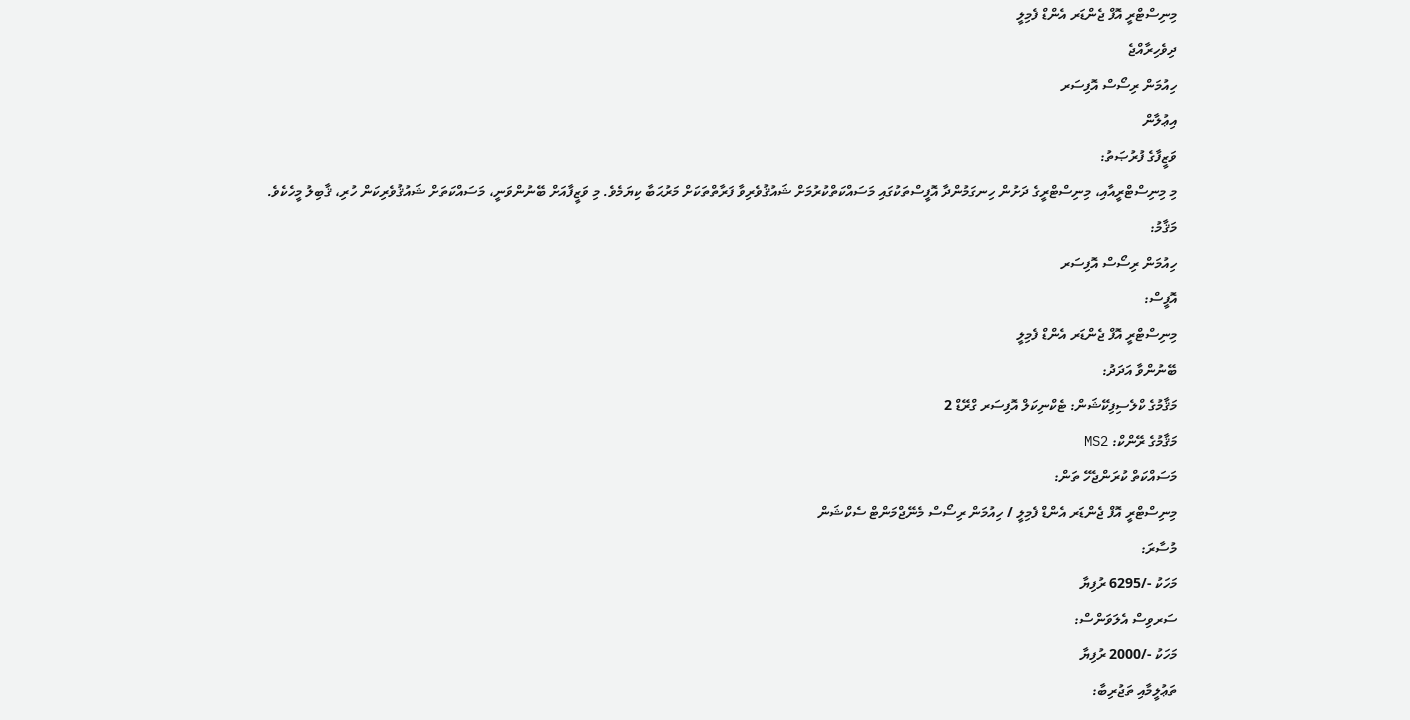މިނިސްޓްރީ އޮފް ޖެންޑަރ އެންޑް ފެމިލީ
ދިވެހިރާއްޖެ
ހިއުމަން ރިސޯސް އޮފިސަރ
އިޢުލާން
ވަޒީފާގެ ފުރުޞަތު:
މި މިނިސްޓްރީއާއި، މިނިސްޓްރީގެ ދަށުން ހިނގަމުންދާ އޮފީސްތަކުގައި މަސައްކަތްކުރުމަށް ޝައުޤުވެރިވާ ފަރާތްތަކަށް މަރުޙަބާ ކިޔަމެވެ. މި ވަޒީފާއަށް ބޭނުންވަނީ، މަސައްކަތަށް ޝައުޤުވެރިކަން ހުރި، ޤާބިލު މީހެކެވެ.
މަޤާމު:
ހިއުމަން ރިސޯސް އޮފިސަރ
އޮފީސް:
މިނިސްޓްރީ އޮފް ޖެންޑަރ އެންޑް ފެމިލީ
ބޭނުންވާ އަދަދު:
މަޤާމުގެ ކްލެސިފިކޭޝަން: ޓެކްނިކަލް އޮފިސަރ ގްރޭޑް 2
މަޤާމުގެ ރޭންކް: MS2
މަސައްކަތް ކުރަންޖެހޭ ތަން:
މިނިސްޓްރީ އޮފް ޖެންޑަރ އެންޑް ފެމިލީ / ހިއުމަން ރިސޯސް މެނޭޖްމަންޓް ސެކްޝަން
މުސާރަ:
މަހަކު -/6295 ރުފިޔާ
ސަރވިސް އެލަވަންސް:
މަހަކު -/2000 ރުފިޔާ
ތަޢުލީމާއި ތަޖުރިބާ: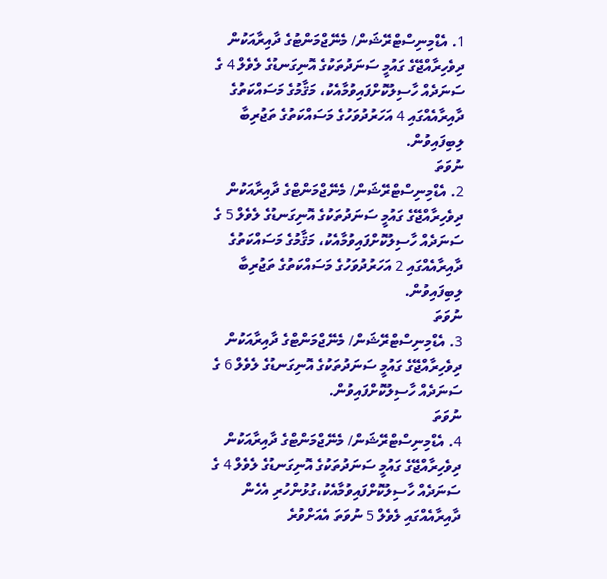1. އެޑްމިނިސްޓްރޭޝަން/ މެނޭޖްމަންޓުގެ ދާއިރާއަކުން ދިވެހިރާއްޖޭގެ ގައުމީ ސަނަދުތަކުގެ އޮނިގަނޑުގެ ލެވެލް 4 ގެ ސަނަދެއް ހާސިލުކޮށްފައިވުމާއެކު، މަޤާމުގެ މަސައްކަތުގެ ދާއިރާއެއްގައި 4 އަހަރުދުވަހުގެ މަސައްކަތުގެ ތަޖުރިބާ ލިބިފައިވުން.
ނުވަތަ
2. އެޑްމިނިސްޓްރޭޝަން/ މެނޭޖްމަންޓްގެ ދާއިރާއަކުން ދިވެހިރާއްޖޭގެ ގައުމީ ސަނަދުތަކުގެ އޮނިގަނޑުގެ ލެވެލް 5 ގެ ސަނަދެއް ހާސިލުކޮށްފައިވުމާއެކު، މަޤާމުގެ މަސައްކަތުގެ ދާއިރާއެއްގައި 2 އަހަރުދުވަހުގެ މަސައްކަތުގެ ތަޖުރިބާ ލިބިފައިވުން.
ނުވަތަ
3. އެޑްމިނިސްޓްރޭޝަން/ މެނޭޖްމަންޓްގެ ދާއިރާއަކުން ދިވެހިރާއްޖޭގެ ގައުމީ ސަނަދުތަކުގެ އޮނިގަނޑުގެ ލެވެލް 6 ގެ ސަނަދެއް ހާސިލުކޮށްފައިވުން.
ނުވަތަ
4. އެޑްމިނިސްޓްރޭޝަން/ މެނޭޖްމަންޓްގެ ދާއިރާއަކުން ދިވެހިރާއްޖޭގެ ގައުމީ ސަނަދުތަކުގެ އޮނިގަނޑުގެ ލެވެލް 4 ގެ ސަނަދެއް ހާސިލުކޮށްފައިވުމާއެކު،ގުޅުންހުރި އެހެން ދާއިރާއެއްގައި ލެވެލް 5 ނުވަތަ އެއަށްވުރެ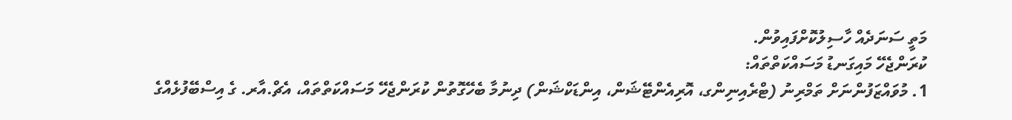މަތީ ސަނަދެއް ހާސިލުކޮށްފައިވުން.
ކުރަންޖެހޭ މައިގަނޑު މަސައްކަތްތައް:
1. މުވައްޒަފުންނަށް ތަމްރިނު (ޓްރެއިނިންގ، އޮރިއެންޓޭޝަން، އިންޑަކްޝަން) ދިނުމާ ބެހޭގޮތުން ކުރަންޖެހޭ މަސައްކަތްތައް، އެޗް.އާރ. ގެ އިސްބޭފުޅެއްގެ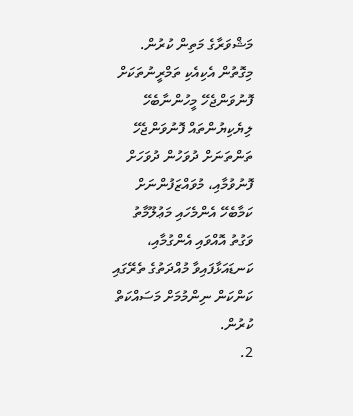މަޝްވަރާގެ މަތިން ކުރުން. މިގޮތުން އެކިއެކި ތަމްރީނުތަކަށް ފޮނުވަންޖެހޭ މީހުންނާބެހޭ ލިޔެކިޔުންތައް ފޮނުވަންޖެހޭ ތަންތަނަށް ދުވަހުން ދުވަހަށް ފޮނުވުމާއި، މުވައްޒަފުންނަށް ކަމާބެހޭ އެންމެހައި މަޢުލޫމާތު ވަގުތު އޮއްވައި އެންގުމާއި، ކަނޑައަޅާފައިވާ މުއްދަތުގެ ތެރޭގައި ކަންކަން ނިންމުމަށް މަސައްކަތް ކުރުން.
2.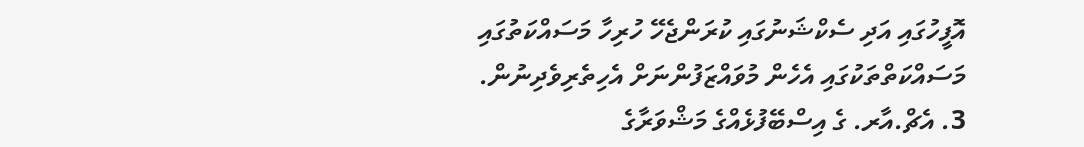އޮފީހުގައި އަދި ސެކްޝަނުގައި ކުރަންޖެހޭ ހުރިހާ މަސައްކަތުގައި މަސައްކަތްތަކުގައި އެހެން މުވައްޒަފުންނަށް އެހިތެރިވެދިނުން.
3. އެޗް.އާރ. ގެ އިސްބޭފުޅެއްގެ މަޝްވަރާގެ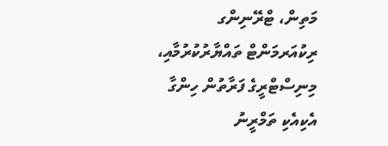މަތިން، ޓްރޭނިންގ ރިކުއަރމަންޓް ތައްޔާރުކުރުމާއި، މިނިސްޓްރީގެ ފަރާތުން ހިންގާ އެކިއެކި ތަމްރީނު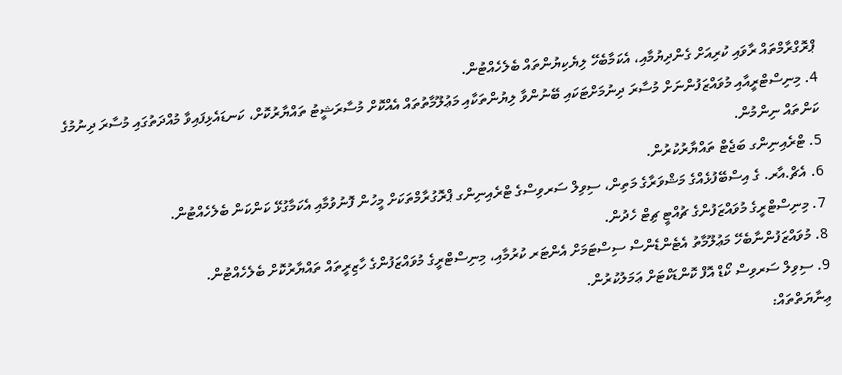ޕްރޮގްރާމްތައް ރާވައި ކުރިއަށް ގެންދިޔުމާއި، އެކަމާބެހޭ ލިޔެކިޔުންތައް ބެލެހެއްޓުން.
4. މިނިސްޓްރީއާއި މުވައްޒަފުންނަށް މުސާރަ ދިނުމަށްޓަކައި ބޭނުންވާ ލިޔުންތަކާއި މަޢުލޫމާތުތައް އެއްކޮށް މުސާރަޝީޓު ތައްޔާރުކޮށް، ކަނޑައެޅިފައިވާ މުއްދަތުގައި މުސާރަ ދިނުމުގެ ކަންތައް ނިންމުން.
5. ޓްރެއިނިންގ ބަޖެޓް ތައްޔާރުކުރުން.
6. އެޗް.އާރ. ގެ އިސްބޭފުޅެއްގެ މަޝްވަރާގެ މަތިން، ސިވިލް ސަރވިސްގެ ޓްރެއިނިންގ ޕްރޮގުރާމްތަކަށް މީހުން ފޮނުވުމާއި އެކަމާގުޅޭ ކަންކަން ބެލެހެއްޓުން.
7. މިނިސްޓްރީގެ މުވައްޒަފުންގެ ޗުއްޓީ ޗިޓް ހެދުން.
8. މުވައްޒަފުންނާބެހޭ މަޢުލޫމާތު އެޓެންޑެންސް ސިސްޓަމަށް އެންޓަރ ކުރުމާއި، މިނިސްޓްރީގެ މުވައްޒަފުންގެ ހާޒިރީތައް ތައްޔާރުކޮށް ބެލެހެއްޓުން.
9. ސިވިލް ސަރވިސް ކޯޑް އޮފް ކޮންޑަކްޓަށް ޢަމަލުކުރުން.
ޢިނާޔަތްތައް: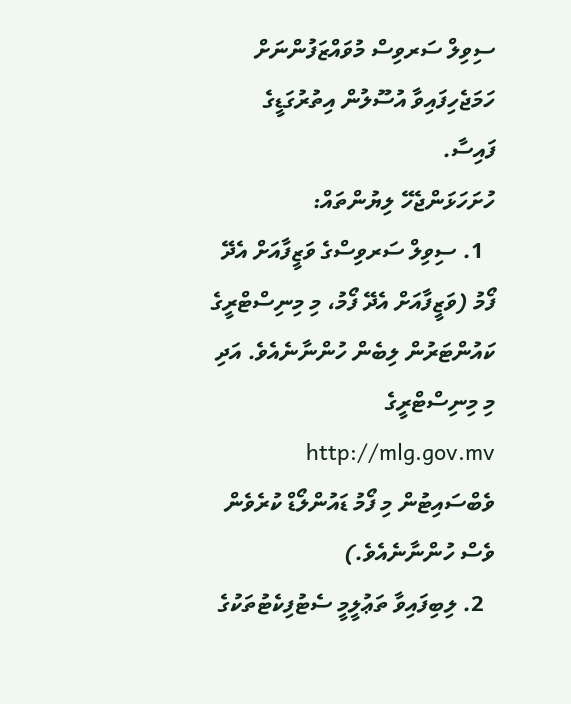ސިވިލް ސަރވިސް މުވައްޒަފުންނަށް ހަމަޖެހިފައިވާ އުސޫލުން އިތުރުގަޑީގެ ފައިސާ.
ހުށަހަޅަންޖެހޭ ލިޔުންތައް:
  1. ސިވިލް ސަރވިސްގެ ވަޒީފާއަށް އެދޭ ފޯމު (ވަޒީފާއަށް އެދޭ ފޯމު، މި މިނިސްޓްރީގެ ކައުންޓަރުން ލިބެން ހުންނާނެއެވެ. އަދި މި މިނިސްޓްރީގެ http://mlg.gov.mv ވެބްސައިޓުން މި ފޯމު ޑައުންލޯޑް ކުރެވެން ވެސް ހުންނާނެއެވެ.)
  2. ލިބިފައިވާ ތަޢުލީމީ ސެޓުފިކެޓުތަކުގެ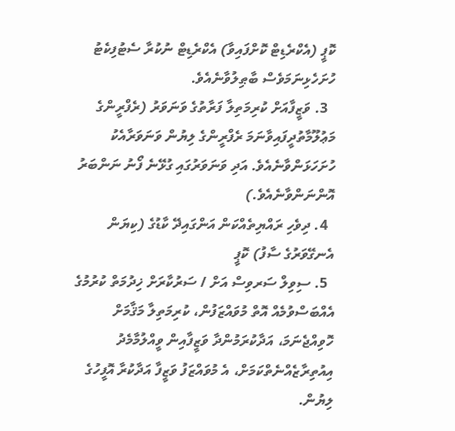ކޮޕީ (އެކްރެޑިޓް ކޮށްފައިވާ) އެކްރެޑިޓް ނުކުރާ ސެޓުފިކެޓު ހުށަހެޅިނަމަވެސް ބާޠިލުވާނެއެވެ.
  3. ވަޒީފާއަށް ކުރިމަތިލާ ފަރާތުގެ ވަނަވަރު (ރެފްރީންގެ މަޢުލޫމާތުދީފައިވާނަމަ ރެފްރީންގެ ލިޔުން ވަނަވަރާއެކު ހުށަހަޅަންވާނެއެވެ. އަދި ވަނަވަރުގައި ގުޅޭނެ ފޯނު ނަންބަރު އޮންނަންވާނެއެވެ.)
  4. ދިވެހި ރައްޔިތެއްކަން އަންގައިދޭ ކާޑުގެ (ކިޔަން އެނގޭވަރުގެ ސާފު) ކޮޕީ
  5. ސިވިލް ސަރވިސް އަށް / ސަރުކާރަށް ޚިދުމަތް ކުރުމުގެ އެއްބަސްވުމެއް އޮތް މުވައްޒަފުން، ކުރިމަތިލާ މަޤާމަށް ހޮވިއްޖެނަމަ، އަދާކުރަމުންދާ ވަޒީފާއިން ވީއްލުމާމެދު އިއުތިރާޒެއްނެތްކަމަށް، އެ މުވައްޒަފު ވަޒީފާ އަދާކުރާ އޮފީހުގެ ލިޔުން.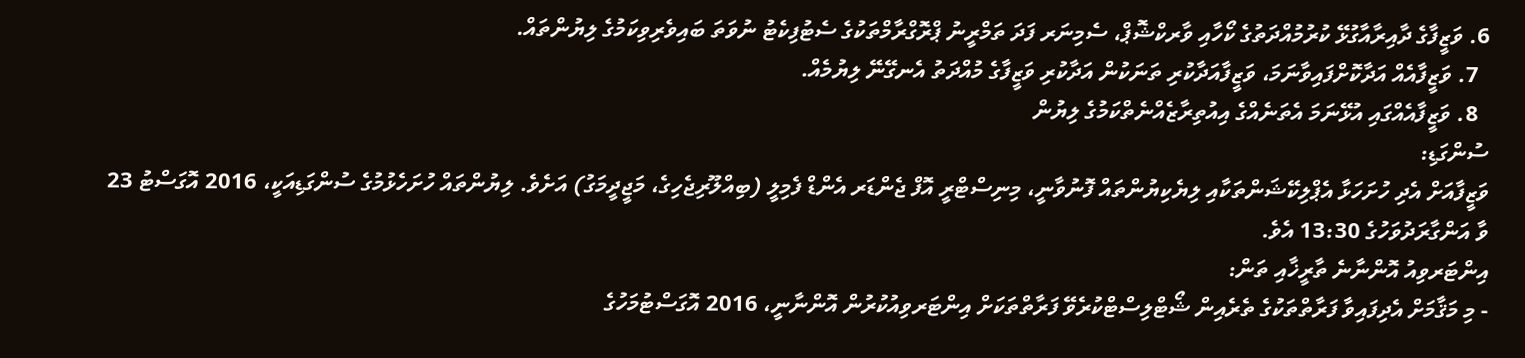6. ވަޒީފާގެ ދާއިރާއާގުޅޭ ކުރުމުއްދަތުގެ ކޯހާއި ވާރކްޝޮޕް، ސެމިނަރ ފަދަ ތަމްރީނު ޕްރޮގްރާމްތަކުގެ ސެޓުފިކެޓު ނުވަތަ ބައިވެރިވިކަމުގެ ލިޔުންތައް.
  7. ވަޒީފާއެއް އަދާކޮށްފައިވާނަމަ، ވަޒީފާއަދާކުރި ތަނަކުން އަދާކުރި ވަޒީފާގެ މުއްދަތު އެނގޭނޭ ލިޔުމެއް.
  8. ވަޒީފާއެއްގައި އުޅޭނަމަ އެތަނެއްގެ އިއުތިރާޒެއްނެތްކަމުގެ ލިޔުން
ސުންގަޑި:
ވަޒީފާއަށް އެދި ހުށަހަޅާ އެޕްލިކޭޝަންތަކާއި ލިޔެކިޔުންތައް ފޮނުވާނީ، މިނިސްޓްރީ އޮފް ޖެންޑަރ އެންޑް ފެމިލީ (ބިއްލޫރިޖެހިގެ، މަޖީދީމަގު) އަށެވެ. ލިޔުންތައް ހުށަހެޅުމުގެ ސުންގަޑިއަކީ، 2016 އޮގަސްޓު 23 ވާ އަންގާރަދުވަހުގެ 13:30 އެވެ.
އިންޓަރވިއު އޮންނާނެ ތާރީޚާއި ތަން:
- މި މަޤާމަށް އެދިފައިވާ ފަރާތްތަކުގެ ތެރެއިން ޝޯޓްލިސްޓްކުރެވޭ ފަރާތްތަކަށް އިންޓަރވިއުކުރުން އޮންނާނީ، 2016 އޮގަސްޓުމަހުގެ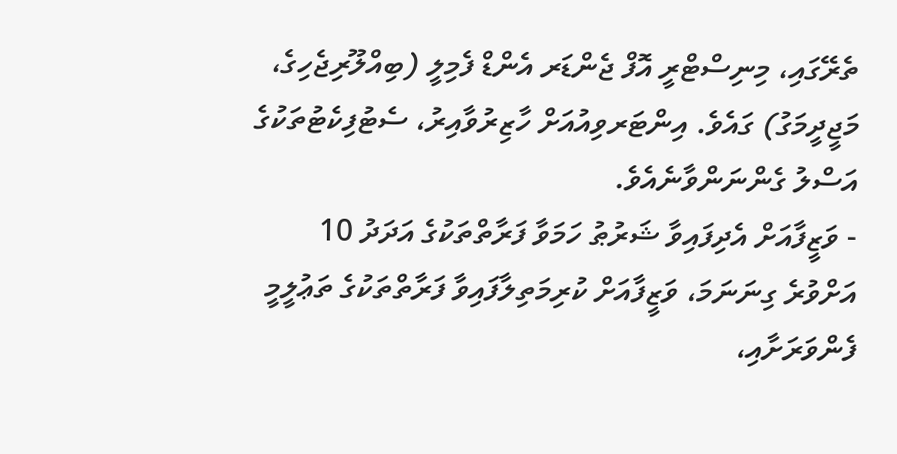ތެރޭގައި، މިނިސްޓްރީ އޮފް ޖެންޑަރ އެންޑް ފެމިލީ (ބިއްލޫރިޖެހިގެ، މަޖީދީމަގު) ގައެވެ. އިންޓަރވިއުއަށް ހާޒިރުވާއިރު، ސެޓުފިކެޓުތަކުގެ އަސްލު ގެންނަންވާނެއެވެ.
- ވަޒީފާއަށް އެދިފައިވާ ޝަރުޠު ހަމަވާ ފަރާތްތަކުގެ އަދަދު 10 އަށްވުރެ ގިނަނަމަ، ވަޒީފާއަށް ކުރިމަތިލާފައިވާ ފަރާތްތަކުގެ ތަޢުލީމީ ފެންވަރަށާއި،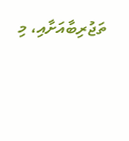ތަޖުރިބާއަށާއި، މި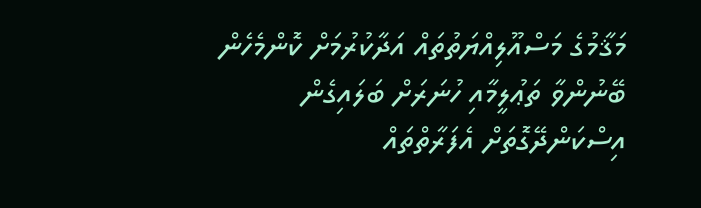މަޤާމުގެ މަސްއޫލިއްޔަތުތައް އަދާކުރުމަށް ކޮންމެހެން ބޭނުންވާ ތަޢުލީމާއި ހުނަރަށް ބަލައިގެން އިސްކަންދޭގޮތަށް އެފަރާތްތައް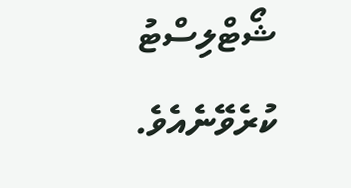ޝޯޓްލިސްޓު ކުރެވޭނެއެވެ.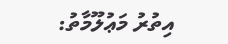އިތުރު މަޢުލޫމާތު: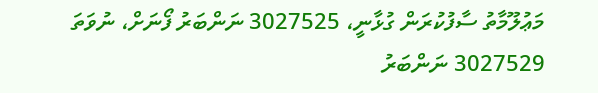މަޢުލޫމާތު ސާފުކުރަން ގުޅާނީ، 3027525 ނަންބަރު ފޯނަށް، ނުވަތަ 3027529 ނަންބަރު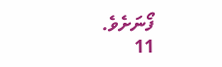ފޯނަށެވެ.
11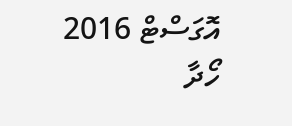އޮގަސްޓް 2016
ހޯދާ